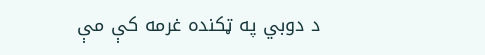د دوبي په ټکنده غرمه کې مې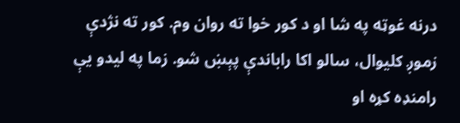درنه غوټه په شا او د کور خوا ته روان وم. کور ته نژدې زموږ کليوال، سالو اکا راباندې پېښ شو. زما په ليدو يې رامنډه کړه او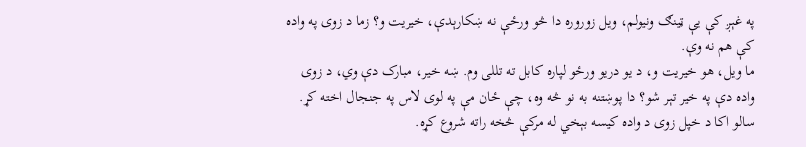په غېږ کې يې ټينګ ونيولم، ويل زوروره دا څو ورځې نه ښکارېدې، خيريت و؟ زما د زوى په واده کې هم نه وې.
ما ويل، هو خيريت و، د يو دريو ورځو لپاره کابل ته تللى وم. ښه خير، مبارک دې وي، د زوى واده دې په خير تېر شو؟ دا پوښتنه به نو څه وه، چې ځان مې په لوى لاس په جنجال اخته کړ. سالو اکا د خپل زوى د واده کيسه بېخي له مرکې څخه راته شروع کړه.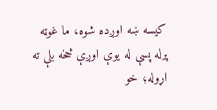کيسه ښه اوږده شوه، ما غوټه پرله پسې له يوې اوږې څخه بلې ته اړوله؛ خو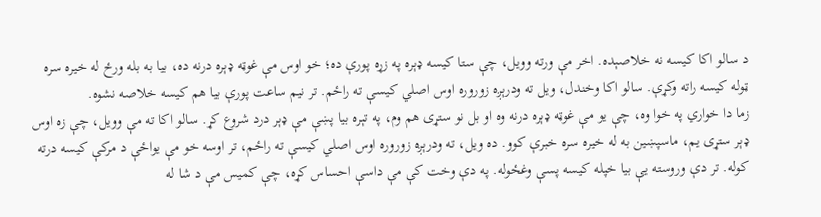د سالو اکا کيسه نه خلاصېده. اخر مې ورته وويل، چې ستا کيسه ډېره په زړه پورې ده؛ خو اوس مې غوټه ډېره درنه ده، بيا به بله ورځ له خيره سره ټوله کيسه راته وکړې. سالو اکا وخندل، ويل ته ودرېږه زوروره اوس اصلي کيسې ته راځم. تر نيم ساعت پورې بيا هم کيسه خلاصه نشوه.
زما دا خواري په خوا وه، چې يو مې غوټه ډېره درنه وه او بل نو ستړى هم وم، په تېره بيا پښې مې ډېر درد شروع کړ. سالو اکا ته مې وويل، چې زه اوس ډېر ستړى يم، ماسپښين به له خيره سره خبرې کوو. ده ويل، ته ودرېږه زوروره اوس اصلي کيسې ته راځم، تر اوسه خو مې يواځې د مرکې کيسه درته کوله. تر دې وروسته يې بيا خپله کيسه پسې وغځوله. په دې وخت کې مې داسې احساس کړه، چې کميس مې د شا له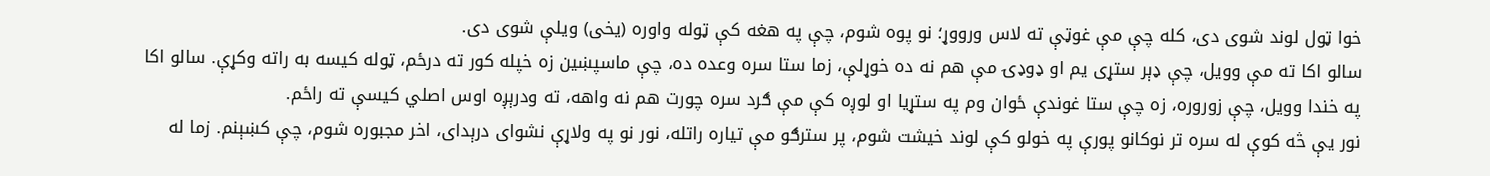خوا ټول لوند شوى دى، کله چې مې غوټې ته لاس ورووړ؛ نو پوه شوم، چې په هغه کې ټوله واوره (يخى) ويلې شوى دى.
سالو اکا ته مې وويل، چې ډېر ستړى يم او ډوډۍ مې هم نه ده خوړلې، زما ستا سره وعده ده، چې ماسپښين زه خپله کور ته درځم، ټوله کيسه به راته وکړې. سالو اکا په خندا وويل، چې زوروره، زه چې ستا غوندې ځوان وم په ستړيا او لوږه کې مې ګرد سره چورت هم نه واهه، ته ودرېږه اوس اصلي کيسې ته راځم.
نور يې څه کوې له سره تر نوکانو پورې په خولو کې لوند خيشت شوم، پر سترګو مې تياره راتله، نور نو په ولاړې نشواى درېداى، اخر مجبوره شوم، چې کښېنم. زما له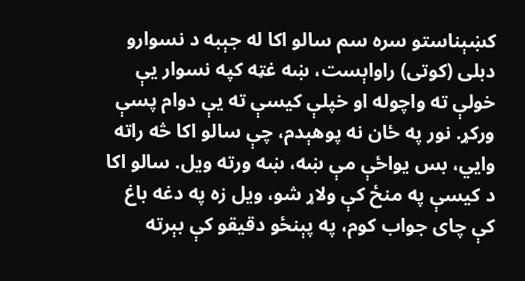کښېناستو سره سم سالو اکا له جېبه د نسوارو دبلى (کوتى) راواېست، ښه غټه کپه نسوار يې خولې ته واچوله او خپلې کيسې ته يې دوام پسې ورکړ. نور په ځان نه پوهېدم، چې سالو اکا څه راته وايي، بس يواځې مې ښه، ښه ورته ويل. سالو اکا د کيسې په منځ کې ولاړ شو، ويل زه په دغه باغ کې چاى جواب کوم، په پېنځو دقيقو کې بېرته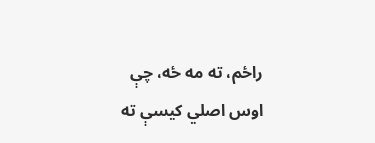راځم، ته مه ځه، چې اوس اصلي کيسې ته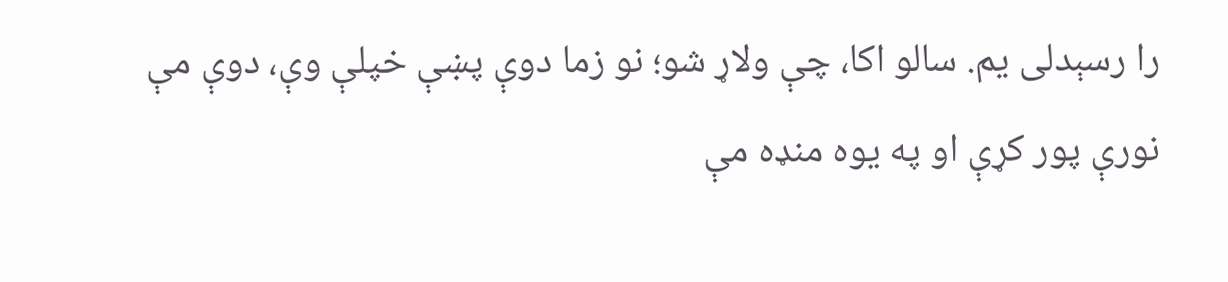را رسېدلى يم. سالو اکا، چې ولاړ شو؛ نو زما دوې پښې خپلې وې، دوې مې نورې پور کړې او په يوه منډه مې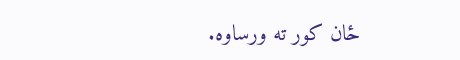ځان کور ته ورساوه.